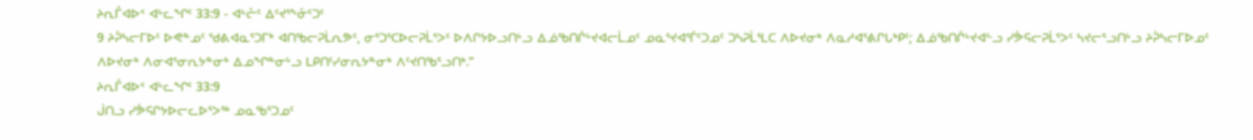ᔨᕆᒤᐊᐅᑉ ᐊᒡᓚᖏᑦ 33:9 - ᐊᒡᓔᑦ ᐃᑦᔪᕐᖕᓁᑦᑐᑦ
9 ᔨᕉᓴᓕᒥᐅᑦ ᐅᕙᓐᓄᑦ ᖁᕕᐊᓇᕐᑐᒥᒃ ᐊᑎᖃᓕᕈᒫᕆᕗᑦ, ᓂᕐᑐᕐᑕᐅᓕᕈᒫᕐᐳᑦ ᐅᐱᒋᔭᐅᓗᑎᒡᓗ ᐃᓅᖃᑎᒌᒡᔪᐊᓕᒫᓄᑦ ᓄᓇᕐᔪᐊᕐᒦᑦᑐᓄᑦ ᑐᓴᕈᒫᕐᒪᑕ ᐱᐅᔪᓂᒃ ᐱᓇᓱᐊᕐᕕᒋᒐᒃᑭᑦ; ᐃᓅᖃᑎᒌᒡᔪᐊᓪᓗ ᓯᕘᕋᓕᕈᒫᕐᐳᑦ ᓴᔪᓕᕐᓗᑎᒡᓗ ᔨᕉᓴᓕᒥᐅᓄᑦ ᐱᐅᔪᓂᒃ ᐱᓂᐊᕐᓂᕆᔭᓐᓂᒃ ᐃᓄᖏᓐᓂᒡᓗ ᒪᑭᑎᑦᓯᓂᕆᔭᓐᓂᒃ ᐱᑦᔪᑎᖃᕐᓗᑎᒃ.”
ᔨᕆᒤᐊᐅᑉ ᐊᒡᓚᖏᑦ 33:9
ᒎᑎᓗ ᓯᕘᕋᒋᔭᐅᓕᓚᐅᕐᐳᖅ ᓄᓇᖃᕐᑐᓄᑦ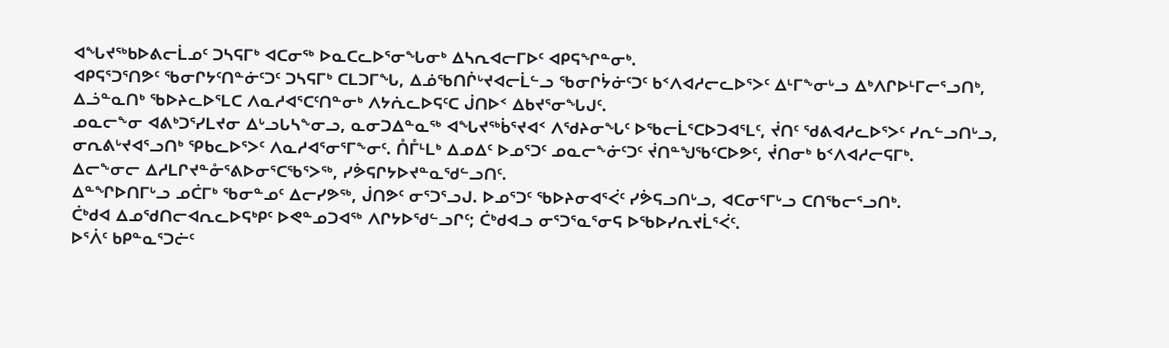ᐊᖓᔪᖅᑲᐅᕕᓕᒫᓄᑦ ᑐᓴᕋᒥᒃ ᐊᑕᓂᖅ ᐅᓇᑕᓚᐅᕐᓂᖓᓂᒃ ᐃᓴᕆᐊᓕᒥᐅᑦ ᐊᑭᕋᖏᓐᓂᒃ.
ᐊᑭᕋᕐᑐᕐᑎᕗᑦ ᖃᓂᒋᔭᑦᑎᓐᓃᑦᑐᑦ ᑐᓴᕋᒥᒃ ᑕᒪᑐᒥᖓ, ᐃᓅᖃᑎᒌᒡᔪᐊᓕᒫᓪᓗ ᖃᓂᒋᔮᓃᑦᑐᑦ ᑲᑉᐱᐊᓱᓕᓚᐅᕐᐳᑦ ᐃᒻᒥᖕᓂᒡᓗ ᐃᒃᐱᒋᐅᒻᒥᓕᕐᓗᑎᒃ, ᐃᓘᓐᓇᑎᒃ ᖃᐅᔨᓚᐅᕐᒪᑕ ᐱᓇᓱᐊᕐᑕᑦᑎᓐᓂᒃ ᐱᔭᕇᓚᐅᕋᑦᑕ ᒎᑎᐅᑉ ᐃᑲᔪᕐᓂᖓᒍᑦ.
ᓄᓇᓕᖕᓂ ᐊᕕᒃᑐᕐᓯᒪᔪᓂ ᐃᒡᓗᒐᓴᖕᓂᓗ, ᓇᓂᑐᐃᓐᓇᖅ ᐊᖓᔪᖅᑳᕐᔪᐊᑉ ᐱᖁᔨᓂᖓᑦ ᐅᖃᓕᒫᕐᑕᐅᑐᐊᕐᒪᑦ, ᔫᑎᑦ ᖁᕕᐊᓱᓚᐅᕐᐳᑦ ᓯᕆᓪᓗᑎᒡᓗ, ᓂᕆᕕᒡᔪᐊᕐᓗᑎᒃ ᕿᑲᓚᐅᕐᐳᑦ ᐱᓇᓱᐊᕐᓂᕐᒥᖕᓂᑦ. ᑍᒤᒻᒪᒃ ᐃᓄᐃᑦ ᐅᓄᕐᑐᑦ ᓄᓇᓕᖕᓃᑦᑐᑦ ᔫᑎᓐᖑᖃᑦᑕᐅᕗᑦ, ᔫᑎᓂᒃ ᑲᑉᐱᐊᓱᓕᕋᒥᒃ.
ᐃᓕᖕᓂᓕ ᐃᓱᒪᒋᔪᓐᓁᕐᕕᐅᓂᕐᑕᖃᕐᐳᖅ, ᓯᕘᕋᒋᔭᐅᔪᓐᓇᖁᓪᓗᑎᑦ.
ᐃᓐᖏᐅᑎᒥᒡᓗ ᓄᑖᒥᒃ ᖃᓂᓐᓄᑦ ᐃᓕᓯᕗᖅ, ᒎᑎᕗᑦ ᓂᕐᑐᕐᓗᒍ. ᐅᓄᕐᑐᑦ ᖃᐅᔨᓂᐊᕐᐹᑦ ᓯᕘᕋᓗᑎᒡᓗ, ᐊᑕᓂᕐᒥᒡᓗ ᑕᑎᖃᓕᕐᓗᑎᒃ.
ᑖᒃᑯᐊ ᐃᓄᖁᑎᓕᐊᕆᓚᐅᕋᒃᑭᑦ ᐅᕙᓐᓄᑐᐊᖅ ᐱᒋᔭᐅᖁᓪᓗᒋᑦ; ᑖᒃᑯᐊᓗ ᓂᕐᑐᕐᓇᕐᓂᕋ ᐅᖃᐅᓯᕆᔪᒫᕐᐹᑦ.
ᐅᕐᐲᑦ ᑲᑭᓐᓇᕐᑐᓖᑦ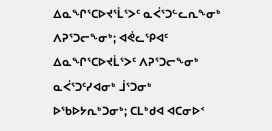ᐃᓇᖏᕐᑕᐅᔪᕐᒫᕐᐳᑦ ᓇᐹᕐᑐᓪᓚᕆᖕᓂᒃ ᐱᕈᕐᑐᓕᖕᓂᒃ; ᐊᕚᓚᕿᐊᑦ ᐃᓇᖏᕐᑕᐅᔪᒫᕐᐳᑦ ᐱᕈᕐᑐᓕᖕᓂᒃ ᓇᐹᕐᑐᑦᓯᐊᓂᒃ ᒨᕐᑐᓂᒃ ᐅᖃᐅᔭᕆᒃᑐᓂᒃ; ᑕᒪᒃᑯᐊ ᐊᑕᓂᐅᑉ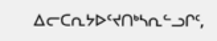ᐃᓕᑕᕆᔭᐅᑦᔪᑎᒃᓴᕆᓪᓗᒋᑦ,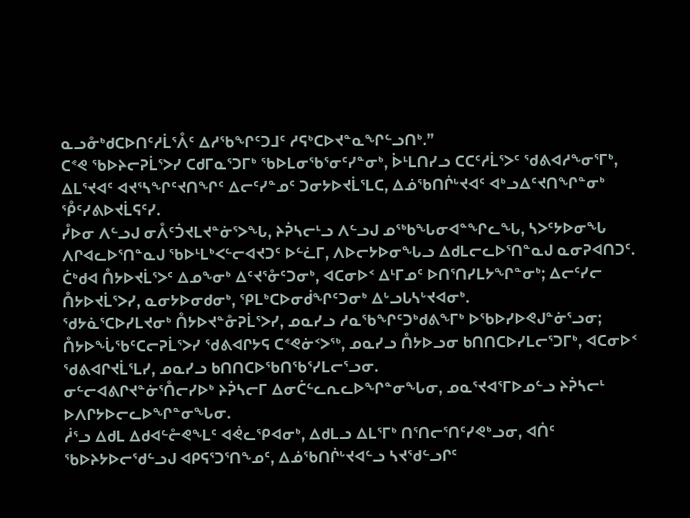ᓇᓗᓁᒃᑯᑕᐅᑎᑦᓱᒫᕐᐰᑦ ᐃᓱᖃᖏᑦᑐᒧᑦ ᓱᕋᒃᑕᐅᔪᓐᓇᖏᓪᓗᑎᒃ.”
ᑕᕝᕙ ᖃᐅᔨᓕᕈᒫᕐᐳᓯ ᑕᑯᒥᓇᕐᑐᒥᒃ ᖃᐅᒪᓂᖃᕐᓂᑦᓯᓐᓂᒃ, ᐆᒻᒪᑎᓯᓗ ᑕᑕᑦᓱᒫᕐᐳᑦ ᖁᕕᐊᓱᖕᓂᕐᒥᒃ, ᐃᒪᕐᔪᐊᑦ ᐊᔪᕐᓴᖏᑦᔪᑎᖏᑦ ᐃᓕᑦᓯᓐᓄᑦ ᑐᓂᔭᐅᔪᒫᕐᒪᑕ, ᐃᓅᖃᑎᒌᒡᔪᐊᑦ ᐊᒃᓗᐃᑦᔪᑎᖏᓐᓂᒃ ᕾᑦᓯᕕᐅᔪᒫᕋᑦᓯ.
ᓮᐅᓂ ᐱᓪᓗᒍ ᓂᐰᑦᑑᔪᒪᔪᓐᓃᕐᐳᖓ, ᔨᕉᓴᓕᒻᓗ ᐱᓪᓗᒍ ᓄᖅᑲᖓᓂᐊᓐᖏᓚᖓ, ᓴᐳᑦᔭᐅᓂᖓ ᐱᒋᐊᓚᐅᕐᑎᓐᓇᒍ ᖃᐅᒻᒪᒃᐸᓪᓕᐊᔪᑐᑦ ᐅᓪᓛᒥ, ᐱᐅᓕᔭᐅᓂᖓᓗ ᐃᑯᒪᓕᓚᐅᕐᑎᓐᓇᒍ ᓇᓂᕈᐊᑎᑐᑦ.
ᑖᒃᑯᐊ ᑍᔭᐅᔪᒫᕐᐳᑦ ᐃᓄᖕᓂᒃ ᐃᑦᔪᕐᓁᑦᑐᓂᒃ, ᐊᑕᓂᐅᑉ ᐃᒻᒥᓄᑦ ᐅᑎᕐᑎᓯᒪᔭᖏᓐᓂᒃ; ᐃᓕᑦᓯᓕ ᑍᔭᐅᔪᒫᕐᐳᓯ, ᓇᓂᔭᐅᓂᑯᓂᒃ, ᕿᒪᒃᑕᐅᓂᑰᖏᑦᑐᓂᒃ ᐃᒡᓗᒐᓴᒡᔪᐊᓂᒃ.
ᖁᔭᓈᕐᑕᐅᓯᒪᔪᓂᒃ ᑍᔭᐅᔪᓐᓁᕈᒫᕐᐳᓯ, ᓄᓇᓯᓗ ᓱᓇᖃᖏᑦᑐᒃᑯᕕᖕᒥᒃ ᐅᖃᐅᓯᐅᕙᒍᓐᓃᕐᓗᓂ; ᑍᔭᐅᖔᖃᑦᑕᓕᕈᒫᕐᐳᓯ ᖁᕕᐊᒋᔭᕋ ᑕᕝᕙᓃᑉᐳᖅ, ᓄᓇᓯᓗ ᑍᔭᐅᓗᓂ ᑲᑎᑎᑕᐅᓯᒪᓕᕐᑐᒥᒃ, ᐊᑕᓂᐅᑉ ᖁᕕᐊᒋᔪᒫᕐᒪᓯ, ᓄᓇᓯᓗ ᑲᑎᑎᑕᐅᖃᑎᖃᕐᓯᒪᓕᕐᓗᓂ.
ᓂᓪᓕᐊᕕᒋᔪᓐᓃᕐᑍᓕᓯᐅᒃ ᔨᕉᓴᓕᒥ ᐃᓂᑖᓪᓚᕆᓚᐅᖏᓐᓂᖓᓂ, ᓄᓇᕐᔪᐊᕐᒥᐅᓄᓪᓗ ᔨᕉᓴᓕᒻ ᐅᐱᒋᔭᐅᓕᓚᐅᖏᓐᓂᖓᓂ.
ᓲᕐᓗ ᐃᑯᒪ ᐃᑯᐊᓪᓔᕙᖕᒪᑦ ᐊᕚᓚᕿᐊᓂᒃ, ᐃᑯᒪᓗ ᐃᒪᕐᒥᒃ ᑎᕐᑎᓕᕐᑎᑦᓯᕙᒃᓗᓂ, ᐊᑏᑦ ᖃᐅᔨᔭᐅᓕᖁᓪᓗᒍ ᐊᑭᕋᕐᑐᕐᑎᖕᓄᑦ, ᐃᓅᖃᑎᒌᒡᔪᐊᓪᓗ ᓴᔪᖁᓪᓗᒋᑦ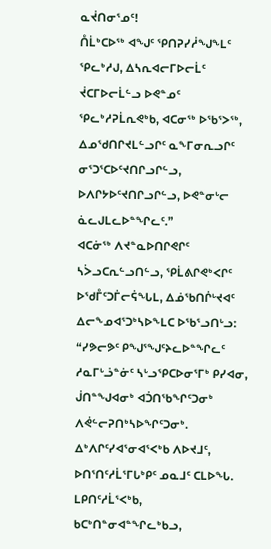ᓇᔫᑎᓂᕐᓄᑦ!
ᑍᒫᒃᑕᐅᖅ ᐊᖑᑦ ᕿᑎᕈᓯᓲᖑᖕᒪᑦ ᕿᓚᒃᓱᒍ, ᐃᓴᕆᐊᓕᒥᐅᓕᒫᑦ ᔫᑕᒥᐅᓕᒫᓪᓗ ᐅᕙᓐᓄᑦ ᕿᓚᒃᓱᕈᒫᕆᕙᒃᑲ, ᐊᑕᓂᖅ ᐅᖃᕐᐳᖅ, ᐃᓄᖁᑎᒋᔪᒪᓪᓗᒋᑦ ᓇᖕᒥᓂᕆᓗᒋᑦ ᓂᕐᑐᕐᑕᐅᑦᔪᑎᒋᓗᒋᓪᓗ, ᐅᐱᒋᔭᐅᑦᔪᑎᒋᓗᒋᓪᓗ, ᐅᕙᓐᓂᒡᓕ ᓈᓚᒍᒪᓚᐅᓐᖏᓚᑦ.”
ᐊᑕᓃᖅ ᐱᔪᓐᓇᐅᑎᒋᕙᒋᑦ ᓴᐴᓗᑕᕆᓪᓗᑎᓪᓗ, ᕿᒫᕕᒋᕙᒃᐸᒋᑦ ᐅᖁᒤᑦᑐᒦᓕᕌᖓᒪ, ᐃᓅᖃᑎᒌᒡᔪᐊᑦ ᐃᓕᖕᓄᐊᕐᑐᒃᓴᐅᖕᒪᑕ ᐅᖃᕐᓗᑎᒡᓗ: “ᓯᕗᓕᕗᑦ ᑭᖑᕐᖑᑦᔨᓚᐅᓐᖏᓚᑦ ᓱᓇᒥᒡᓘᓐᓃᑦ ᓴᒡᓗᕿᑕᐅᓂᕐᒥᒃ ᑭᓯᐊᓂ, ᒎᑎᓐᖑᐊᓂᒃ ᐊᑑᑎᖃᖏᑦᑐᓂᒃ ᐱᕚᓪᓕᕈᑎᒃᓴᐅᖏᑦᑐᓂᒃ.
ᐃᒃᐱᒋᑦᓯᐊᕐᓂᐊᕐᐸᒃᑲ ᐱᐅᔪᒧᑦ, ᐅᑎᕐᑎᑦᓱᒫᕐᒥᒐᒃᑭᑦ ᓄᓇᒧᑦ ᑕᒪᐅᖓ. ᒪᑭᑎᑦᓱᒫᕐᐸᒃᑲ, ᑲᑕᒃᑎᓐᓂᐊᓐᖏᓚᒃᑲᓗ,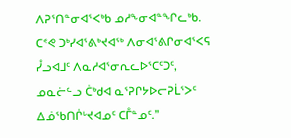ᐱᕈᕐᑎᓐᓂᐊᕐᐸᒃᑲ ᓄᓱᖕᓂᐊᓐᖏᓚᒃᑲ.
ᑕᕝᕙ ᑐᒃᓯᐊᕐᕕᒃᔪᐊᖅ ᐱᓂᐊᕐᕕᒋᓂᐊᕐᐸᕋ ᓮᓗᐊᒧᑦ ᐱᓇᓱᐊᕐᓂᕆᓚᐅᕐᑕᑦᑐᑦ, ᓄᓇᓖᓪᓗ ᑖᒃᑯᐊ ᓇᕐᕈᒋᔭᐅᓕᕈᒫᕐᐳᑦ ᐃᓅᖃᑎᒌᒡᔪᐊᓄᑦ ᑕᒤᓐᓄᑦ.”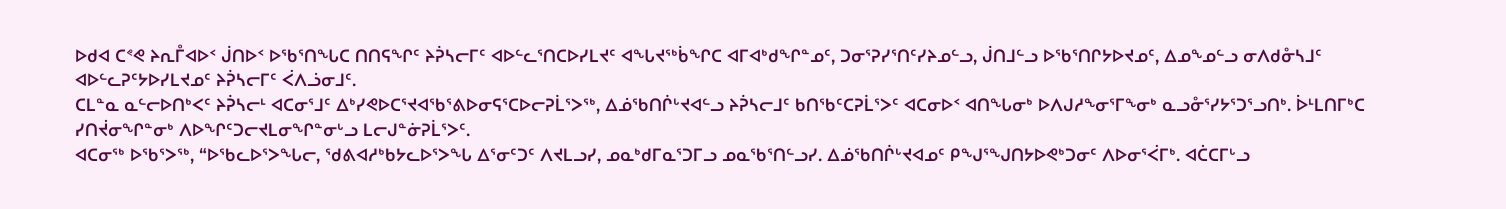ᐅᑯᐊ ᑕᕝᕙ ᔨᕆᒤᐊᐅᑉ ᒎᑎᐅᑉ ᐅᖃᕐᑎᖓᑕ ᑎᑎᕋᖏᑦ ᔨᕉᓴᓕᒥᑦ ᐊᐅᓪᓚᕐᑎᑕᐅᓯᒪᔪᑦ ᐊᖓᔪᖅᑳᖏᑕ ᐊᒥᐊᒃᑯᖏᓐᓄᑦ, ᑐᓂᕐᕈᓯᕐᑎᑦᓯᔨᓄᓪᓗ, ᒎᑎᒧᓪᓗ ᐅᖃᕐᑎᒋᔭᐅᔪᓄᑦ, ᐃᓄᖕᓄᓪᓗ ᓂᐱᑯᓁᓴᒧᑦ ᐊᐅᓪᓚᕈᑦᔭᐅᓯᒪᔪᓄᑦ ᔨᕉᓴᓕᒥᑦ ᐹᐱᓘᓂᒧᑦ.
ᑕᒪᓐᓇ ᓇᓪᓕᐅᑎᒃᐸᑦ ᔨᕉᓴᓕᒻ ᐊᑕᓂᕐᒧᑦ ᐃᒃᓯᕙᐅᑕᕐᔪᐊᖃᕐᕕᐅᓂᕋᕐᑕᐅᓕᕈᒫᕐᐳᖅ, ᐃᓅᖃᑎᒌᒡᔪᐊᓪᓗ ᔨᕉᓴᓕᒧᑦ ᑲᑎᖃᑦᑕᕈᒫᕐᐳᑦ ᐊᑕᓂᐅᑉ ᐊᑎᖓᓂᒃ ᐅᐱᒍᓱᖕᓂᕐᒥᖕᓂᒃ ᓇᓗᓁᕐᓯᔭᕐᑐᕐᓗᑎᒃ. ᐆᒻᒪᑎᒥᒃᑕ ᓯᑎᔫᓂᖏᓐᓂᒃ ᐱᐅᖏᑦᑐᓕᔪᒪᓂᖏᓐᓂᒡᓗ ᒪᓕᒍᓐᓃᕈᒫᕐᐳᑦ.
ᐊᑕᓂᖅ ᐅᖃᕐᐳᖅ, “ᐅᖃᓚᐅᕐᐳᖓᓕ, ᖁᕕᐊᓱᒃᑲᔭᓚᐅᕐᐳᖓ ᐃᕐᓂᑦᑐᑦ ᐱᔪᒪᓗᓯ, ᓄᓇᒃᑯᒥᓇᕐᑐᒥᓗ ᓄᓇᖃᕐᑎᓪᓗᓯ. ᐃᓅᖃᑎᒌᒡᔪᐊᓄᑦ ᑭᖑᕐᖑᑎᔭᐅᕙᒃᑐᓂᑦ ᐱᐅᓂᕐᐹᒥᒃ. ᐊᑖᑕᒥᒡᓗ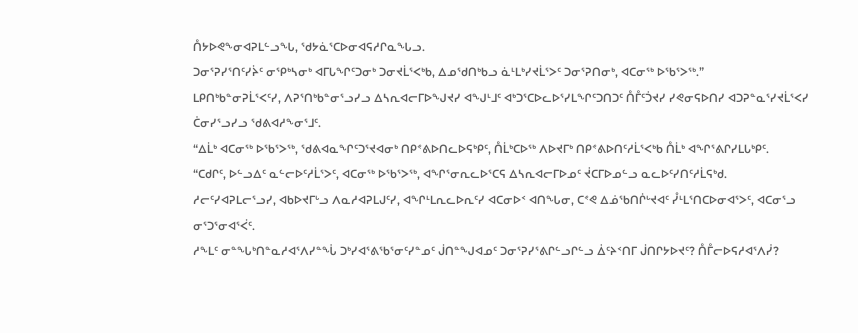ᑍᔭᐅᕙᖕᓂᐊᕈᒪᓪᓗᖓ, ᖁᔭᓈᕐᑕᐅᓂᐊᕋᓱᒋᓇᖓᓗ.
ᑐᓂᕐᕈᓯᕐᑎᑦᓯᔩᑦ ᓂᕿᒃᓴᓂᒃ ᐊᒥᒐᖏᑦᑐᓂᒃ ᑐᓂᔪᒫᕐᐸᒃᑲ, ᐃᓄᖁᑎᒃᑲᓗ ᓈᒻᒪᒃᓯᔪᒫᕐᐳᑦ ᑐᓂᕐᕈᑎᓂᒃ, ᐊᑕᓂᖅ ᐅᖃᕐᐳᖅ.”
ᒪᑭᑎᒃᑲᓐᓂᕈᒫᕐᐸᑦᓯ, ᐱᕈᕐᑎᒃᑲᓐᓂᕐᓗᓯᓗ ᐃᓴᕆᐊᓕᒥᐅᖑᔪᓯ ᐊᖑᒻᒧᑦ ᐊᒃᑐᕐᑕᐅᓚᐅᕐᓯᒪᖏᑦᑐᑎᑐᑦ ᑍᒤᑦᑑᔪᓯ ᓯᕙᓂᕋᐅᑎᓯ ᐊᑐᕈᓐᓇᕐᓯᔪᒫᕐᐸᓯ ᑖᓂᓯᕐᓗᓯᓗ ᖁᕕᐊᓱᖕᓂᕐᒧᑦ.
“ᐃᒫᒃ ᐊᑕᓂᖅ ᐅᖃᕐᐳᖅ, ᖁᕕᐊᓇᖏᑦᑐᕐᔪᐊᓂᒃ ᑎᑭᕝᕕᐅᑎᓚᐅᕋᒃᑭᑦ, ᑍᒫᒃᑕᐅᖅ ᐱᐅᔪᒥᒃ ᑎᑭᕝᕕᐅᑎᑦᓱᒫᕐᐸᒃᑲ ᑍᒫᒃ ᐊᖏᕐᕕᒋᓯᒪᒐᒃᑭᑦ.
“ᑕᑯᒋᑦ, ᐅᓪᓗᐃᑦ ᓇᓪᓕᐅᑦᓱᒫᕐᐳᑦ, ᐊᑕᓂᖅ ᐅᖃᕐᐳᖅ, ᐊᖏᕐᓂᕆᓚᐅᕐᑕᕋ ᐃᓴᕆᐊᓕᒥᐅᓄᑦ ᔫᑕᒥᐅᓄᓪᓗ ᓇᓚᐅᑦᓯᑎᑦᓱᒫᕋᒃᑯ.
ᓱᓕᑦᓯᐊᕈᒪᓕᕐᓗᓯ, ᐊᑲᐅᔪᒥᒡᓗ ᐱᓇᓱᐊᕈᒪᒍᑦᓯ, ᐊᖏᒻᒪᕆᓚᐅᕆᑦᓯ ᐊᑕᓂᐅᑉ ᐊᑎᖓᓂ, ᑕᕝᕙ ᐃᓅᖃᑎᒌᒡᔪᐊᑦ ᓮᒻᒪᕐᑎᑕᐅᓂᐊᕐᐳᑦ, ᐊᑕᓂᕐᓗ ᓂᕐᑐᕐᓂᐊᕐᐹᑦ.
ᓱᖕᒪᑦ ᓂᓐᖓᒃᑎᓐᓇᓱᐊᕐᐱᓯᓐᖔ ᑐᒃᓯᐊᕐᕕᖃᕐᓂᑦᓯᓐᓄᑦ ᒎᑎᓐᖑᐊᓄᑦ ᑐᓂᕐᕈᓯᕐᕕᒋᓪᓗᒋᓪᓗ ᐄᑦᔨᑉᑎᒥ ᒎᑎᒋᔭᐅᔪᑦ? ᑍᒤᓕᐅᕋᓱᐊᕐᐱᓰ?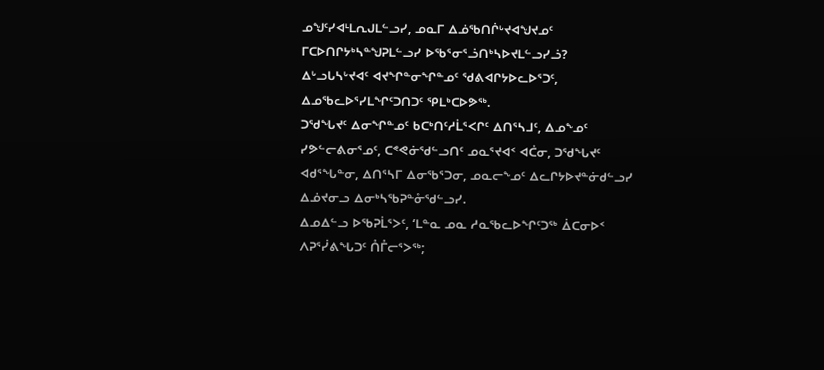ᓄᖑᑦᓯᐊᒻᒪᕆᒍᒪᓪᓗᓯ, ᓄᓇᒥ ᐃᓅᖃᑎᒌᒡᔪᐊᖑᔪᓄᑦ ᒥᑕᐅᑎᒋᔭᒃᓴᓐᖑᕈᒪᓪᓗᓯ ᐅᖃᕐᓂᕐᓘᑎᒃᓴᐅᔪᒪᓪᓗᓯᓘ?
ᐃᒡᓗᒐᓴᒡᔪᐊᑦ ᐊᔪᖏᓐᓂᖏᓐᓄᑦ ᖁᕕᐊᒋᔭᐅᓚᐅᕐᑐᑦ, ᐃᓄᖃᓚᐅᕐᓯᒪᖏᑦᑐᑎᑐᑦ ᕿᒪᒃᑕᐅᕗᖅ.
ᑐᖁᖓᔪᑦ ᐃᓂᖏᓐᓄᑦ ᑲᑕᒃᑎᑦᓱᒫᕐᐸᒋᑦ ᐃᑎᕐᓴᒧᑦ, ᐃᓄᖕᓄᑦ ᓯᕗᓪᓕᕕᓂᕐᓄᑦ, ᑕᕝᕙᓃᖁᓪᓗᑎᑦ ᓄᓇᕐᔪᐊᑉ ᐊᑖᓂ, ᑐᖁᖓᔪᑦ ᐊᑯᕐᖓᓐᓂ, ᐃᑎᕐᓴᒥ ᐃᓂᖃᕐᑐᓂ, ᓄᓇᓕᖕᓄᑦ ᐃᓚᒋᔭᐅᔪᓐᓃᑯᓪᓗᓯ ᐃᓅᔪᓂᓗ ᐃᓂᒃᓴᖃᕈᓐᓁᖁᓪᓗᓯ.
ᐃᓄᐃᓪᓗ ᐅᖃᕈᒫᕐᐳᑦ, ‘ᒪᓐᓇ ᓄᓇ ᓱᓇᖃᓚᐅᖏᑦᑐᖅ ᐄᑕᓂᐅᑉ ᐱᕈᕐᓰᕕᖓᑐᑦ ᑍᒤᓕᕐᐳᖅ;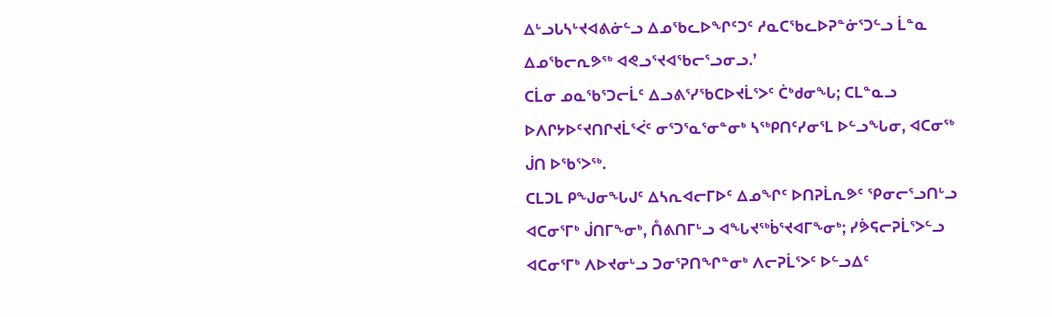ᐃᒡᓗᒐᓴᒡᔪᐊᕕᓃᓪᓗ ᐃᓄᖃᓚᐅᖏᑦᑐᑦ ᓱᓇᑕᖃᓚᐅᕈᓐᓃᕐᑐᓪᓗ ᒫᓐᓇ ᐃᓄᖃᓕᕆᕗᖅ ᐊᕙᓗᕐᔪᐊᖃᓕᕐᓗᓂᓗ.’
ᑕᒫᓂ ᓄᓇᖃᕐᑐᓕᒫᑦ ᐃᓗᕕᕐᓯᖃᑕᐅᔪᒫᕐᐳᑦ ᑖᒃᑯᓂᖓ; ᑕᒪᓐᓇᓗ ᐅᐱᒋᔭᐅᑦᔪᑎᒋᔪᒫᕐᐹᑦ ᓂᕐᑐᕐᓇᕐᓂᓐᓂᒃ ᓴᖅᑭᑎᑦᓯᓂᕐᒪ ᐅᓪᓗᖓᓂ, ᐊᑕᓂᖅ ᒎᑎ ᐅᖃᕐᐳᖅ.
ᑕᒪᑐᒪ ᑭᖑᓂᖓᒍᑦ ᐃᓴᕆᐊᓕᒥᐅᑦ ᐃᓄᖏᑦ ᐅᑎᕈᒫᕆᕗᑦ ᕿᓂᓕᕐᓗᑎᒡᓗ ᐊᑕᓂᕐᒥᒃ ᒎᑎᒥᖕᓂᒃ, ᑍᕕᑎᒥᒡᓗ ᐊᖓᔪᖅᑳᕐᔪᐊᒥᖕᓂᒃ; ᓯᕘᕋᓕᕈᒫᕐᐳᓪᓗ ᐊᑕᓂᕐᒥᒃ ᐱᐅᔪᓂᒡᓗ ᑐᓂᕐᕈᑎᖏᓐᓂᒃ ᐱᓕᕈᒫᕐᐳᑦ ᐅᓪᓗᐃᑦ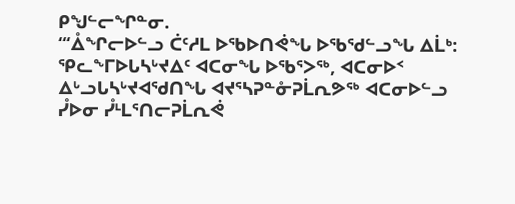ᑭᖑᓪᓕᖏᓐᓂ.
“‘ᐂᖏᓕᐅᓪᓗ ᑖᑦᓱᒪ ᐅᖃᐅᑎᕚᖓ ᐅᖃᖁᓪᓗᖓ ᐃᒫᒃ: ᕿᓚᖕᒥᐅᒐᓴᒡᔪᐃᑦ ᐊᑕᓂᖓ ᐅᖃᕐᐳᖅ, ᐊᑕᓂᐅᑉ ᐃᒡᓗᒐᓴᒡᔪᐊᖁᑎᖓ ᐊᔪᕐᓴᕈᓐᓁᕈᒫᕆᕗᖅ ᐊᑕᓂᐅᓪᓗ ᓮᐅᓂ ᓮᒻᒪᕐᑎᓕᕈᒫᕆᕚ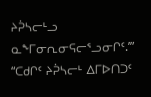ᔨᕉᓴᓕᒻᓗ ᓇᖕᒥᓂᕆᓂᕋᓕᕐᓗᓂᒋᑦ.’”
“ᑕᑯᒋᑦ ᔨᕉᓴᓕᒻ ᐃᒥᐅᑎᑐᑦ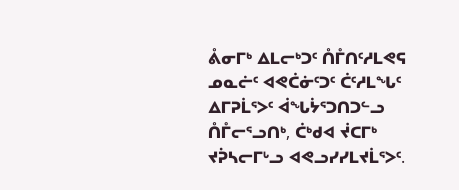ᕔᓂᒥᒃ ᐃᒪᓕᒃᑐᑦ ᑍᒤᑎᑦᓱᒪᕙᕋ ᓄᓇᓖᑦ ᐊᕙᑖᓃᑦᑐᑦ ᑖᑦᓱᒪᖓᑦ ᐃᒥᕈᒫᕐᐳᑦ ᐋᖓᔮᕐᑐᑎᑐᓪᓗ ᑍᒤᓕᕐᓗᑎᒃ, ᑖᒃᑯᐊ ᔫᑕᒥᒃ ᔪᕉᓴᓕᒥᒡᓗ ᐊᕙᓗᓯᓯᒪᔪᒫᕐᐳᑦ.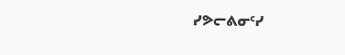ᓯᕗᓕᕕᓂᑦᓯ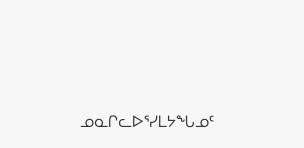ᓄᓇᒋᓚᐅᕐᓯᒪᔭᖓᓄᑦ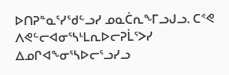ᐅᑎᕈᓐᓇᕐᓯᖁᓪᓗᓯ ᓄᓇᑖᕆᖕᒥᓗᒍᓗ. ᑕᕝᕙ ᐱᕙᓪᓕᐊᓂᕐᓴᒻᒪᕆᐅᓕᕈᒫᕐᐳᓯ ᐃᓄᒋᐊᖕᓂᕐᓴᐅᓕᕐᓗᓯᓗ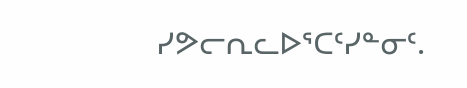ᓯᕗᓕᕆᓚᐅᕐᑕᑦᓯᓐᓂᑦ.